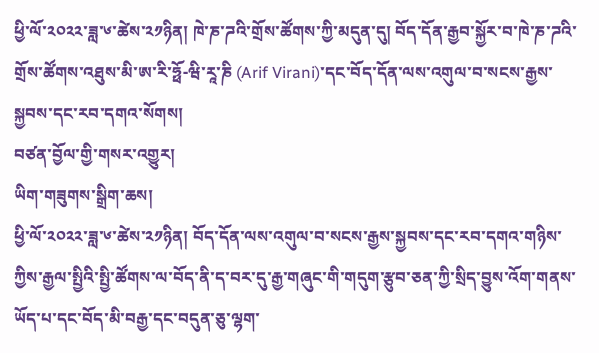ཕྱི་ལོ་༢༠༢༢་ཟླ་༦་ཚེས་༢༡ཉིན། ཁེ་ཎ་ཌའི་གྲོས་ཚོགས་ཀྱི་མདུན་དུ། བོད་དོན་རྒྱབ་སྐྱོར་བ་ཁེ་ཎ་ཌའི་གྲོས་ཚོགས་འཐུས་མི་ཨ་རི་ཧྥོ-ཝི་རཱ་ཎི (Arif Virani)་དང་བོད་དོན་ལས་འགུལ་བ་སངས་རྒྱས་སྐྱབས་དང་རབ་དགའ་སོགས།
བཙན་བྱོལ་གྱི་གསར་འགྱུར།
ཡིག་གཟུགས་སྒྲིག་ཆས།
ཕྱི་ལོ་༢༠༢༢་ཟླ་༦་ཚེས་༢༡ཉིན། བོད་དོན་ལས་འགུལ་བ་སངས་རྒྱས་སྐྱབས་དང་རབ་དགའ་གཉིས་ཀྱིས་རྒྱལ་སྤྱིའི་སྤྱི་ཚོགས་ལ་བོད་ནི་ད་བར་དུ་རྒྱ་གཞུང་གི་གདུག་རྩུབ་ཅན་ཀྱི་སྲིད་བྱུས་འོག་གནས་ཡོད་པ་དང་བོད་མི་བརྒྱ་དང་བདུན་ཅུ་ལྷག་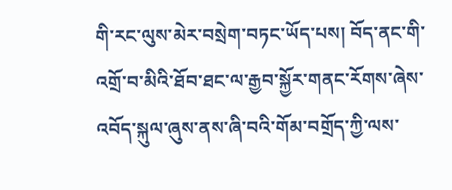གི་རང་ལུས་མེར་བསྲེག་བཏང་ཡོད་པས། བོད་ནང་གི་འགྲོ་བ་མིའི་ཐོབ་ཐང་ལ་རྒྱབ་སྐྱོར་གནང་རོགས་ཞེས་འབོད་སྐུལ་ཞུས་ནས་ཞི་བའི་གོམ་བགྲོད་ཀྱི་ལས་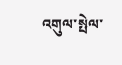འགུལ་སྤེལ་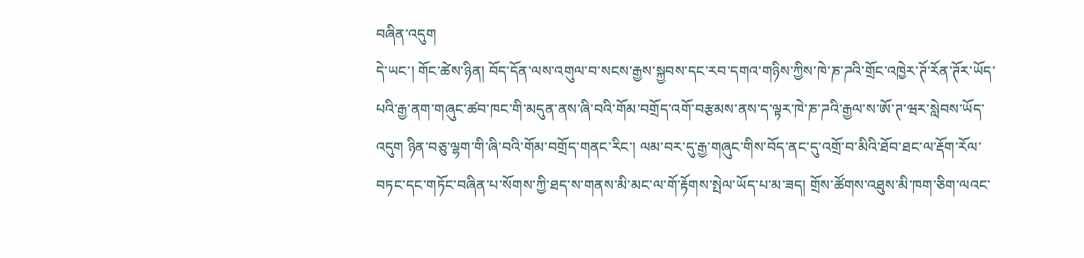བཞིན་འདུག
དེ་ཡང་། གོང་ཚེས་ཉིན། བོད་དོན་ལས་འགུལ་བ་སངས་རྒྱས་སྐྱབས་དང་རབ་དགའ་གཉིས་ཀྱིས་ཁེ་ཎ་ཌའི་གྲོང་འཁྱེར་ཊོ་རོན་ཊོར་ཡོད་པའི་རྒྱ་ནག་གཞུང་ཚབ་ཁང་གི་མདུན་ནས་ཞི་བའི་གོམ་བགྲོད་འགོ་བརྩམས་ནས་ད་ལྟར་ཁེ་ཎ་ཌའི་རྒྱལ་ས་ཨོ་ཊ་ཝར་སླེབས་ཡོད་འདུག ཉིན་བཅུ་ལྷག་གི་ཞི་བའི་གོམ་བགྲོད་གནང་རིང་། ལམ་བར་དུ་རྒྱ་གཞུང་གིས་བོད་ནང་དུ་འགྲོ་བ་མིའི་ཐོབ་ཐང་ལ་རྡོག་རོལ་བཏང་དང་གཏོང་བཞིན་པ་སོགས་ཀྱི་ཐད་ས་གནས་མི་མང་ལ་གོ་རྟོགས་སྤེལ་ཡོད་པ་མ་ཟད། གྲོས་ཚོགས་འཐུས་མི་ཁག་ཅིག་ལའང་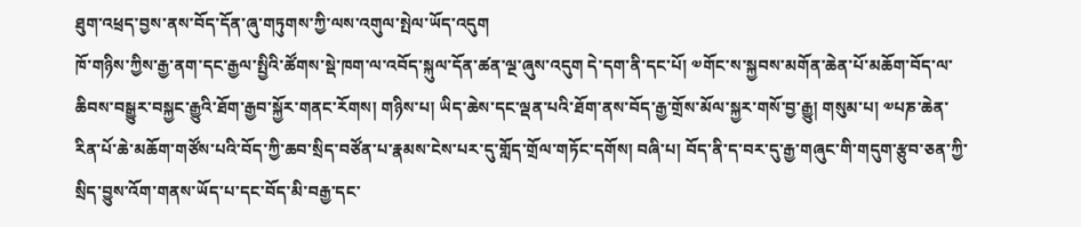ཐུག་འཕྲད་བྱས་ནས་བོད་དོན་ཞུ་གཏུགས་ཀྱི་ལས་འགུལ་སྤེལ་ཡོད་འདུག
ཁོ་གཉིས་ཀྱིས་རྒྱ་ནག་དང་རྒྱལ་སྤྱིའི་ཚོགས་སྡེ་ཁག་ལ་འབོད་སྐུལ་དོན་ཚན་ལྔ་ཞུས་འདུག དེ་དག་ནི་དང་པོ། ༧གོང་ས་སྐྱབས་མགོན་ཆེན་པོ་མཆོག་བོད་ལ་ཆིབས་བསྒྱུར་བསྐྱང་རྒྱུའི་ཐོག་རྒྱབ་སྐྱོར་གནང་རོགས། གཉིས་པ། ཡིད་ཆེས་དང་ལྡན་པའི་ཐོག་ནས་བོད་རྒྱ་གྲོས་མོལ་སྐྱར་གསོ་བྱ་རྒྱུ། གསུམ་པ། ༧པཎ་ཆེན་རིན་པོ་ཆེ་མཆོག་གཙོས་པའི་བོད་ཀྱི་ཆབ་སྲིད་བཙོན་པ་རྣམས་ངེས་པར་དུ་གློད་གྲོལ་གཏོང་དགོས། བཞི་པ། བོད་ནི་ད་བར་དུ་རྒྱ་གཞུང་གི་གདུག་རྩུབ་ཅན་ཀྱི་སྲིད་བྱུས་འོག་གནས་ཡོད་པ་དང་བོད་མི་བརྒྱ་དང་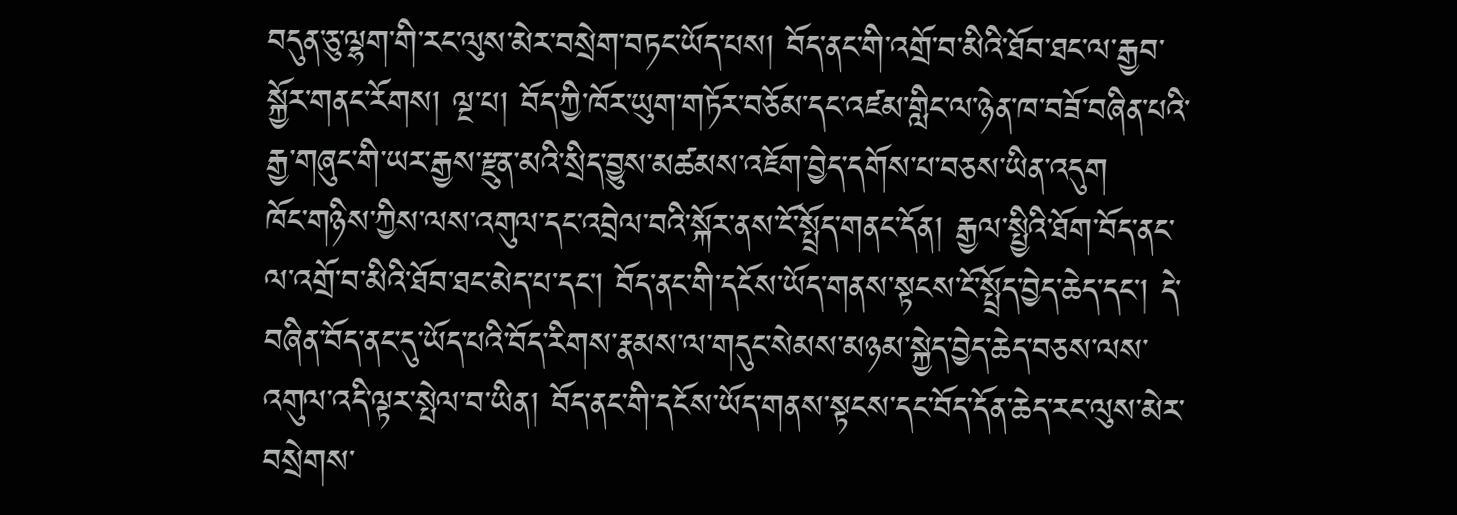བདུན་ཅུ་ལྷག་གི་རང་ལུས་མེར་བསྲེག་བཏང་ཡོད་པས། བོད་ནང་གི་འགྲོ་བ་མིའི་ཐོབ་ཐང་ལ་རྒྱབ་སྐྱོར་གནང་རོགས། ལྔ་པ། བོད་ཀྱི་ཁོར་ཡུག་གཏོར་བཅོམ་དང་འཛམ་གླིང་ལ་ཉེན་ཁ་བཟོ་བཞིན་པའི་རྒྱ་གཞུང་གི་ཡར་རྒྱས་རྫུན་མའི་སྲིད་བྱུས་མཚམས་འཇོག་བྱེད་དགོས་པ་བཅས་ཡིན་འདུག
ཁོང་གཉིས་ཀྱིས་ལས་འགུལ་དང་འབྲེལ་བའི་སྐོར་ནས་ངོ་སྤྲོད་གནང་དོན། རྒྱལ་སྤྱིའི་ཐོག་བོད་ནང་ལ་འགྲོ་བ་མིའི་ཐོབ་ཐང་མེད་པ་དང་། བོད་ནང་གི་དངོས་ཡོད་གནས་སྟངས་ངོ་སྤྲོད་བྱེད་ཆེད་དང་། དེ་བཞིན་བོད་ནང་དུ་ཡོད་པའི་བོད་རིགས་རྣམས་ལ་གདུང་སེམས་མཉམ་སྐྱེད་བྱེད་ཆེད་བཅས་ལས་འགུལ་འདི་ལྟར་སྤེལ་བ་ཡིན། བོད་ནང་གི་དངོས་ཡོད་གནས་སྟངས་དང་བོད་དོན་ཆེད་རང་ལུས་མེར་བསྲེགས་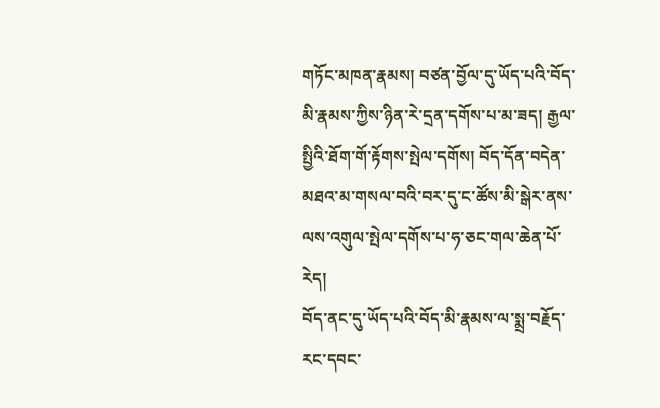གཏོང་མཁན་རྣམས། བཙན་བྱོལ་དུ་ཡོད་པའི་བོད་མི་རྣམས་ཀྱིས་ཉིན་རེ་དྲན་དགོས་པ་མ་ཟད། རྒྱལ་སྤྱིའི་ཐོག་གོ་རྟོགས་སྤེལ་དགོས། བོད་དོན་བདེན་མཐའ་མ་གསལ་བའི་བར་དུ་ང་ཚོས་མི་སྒེར་ནས་ལས་འགུལ་སྤེལ་དགོས་པ་ཧ་ཅང་གལ་ཆེན་པོ་རེད།
བོད་ནང་དུ་ཡོད་པའི་བོད་མི་རྣམས་ལ་སྨྲ་བརྗོད་རང་དབང་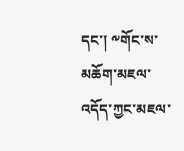དང་། ༸གོང་ས་མཆོག་མཇལ་འདོད་ཀྱང་མཇལ་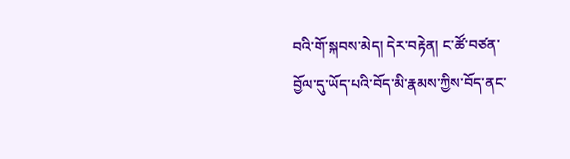བའི་གོ་སྐབས་མེད། དེར་བརྟེན། ང་ཚོ་བཙན་བྱོལ་དུ་ཡོད་པའི་བོད་མི་རྣམས་ཀྱིས་བོད་ནང་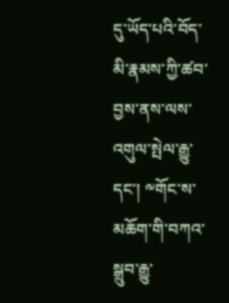དུ་ཡོད་པའི་བོད་མི་རྣམས་ཀྱི་ཚབ་བྱས་ནས་ལས་འགུལ་སྤེལ་རྒྱུ་དང་། ༸གོང་ས་མཆོག་གི་བཀའ་སྒྲུབ་རྒྱུ་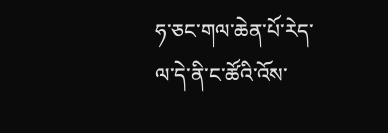ཧ་ཅང་གལ་ཆེན་པོ་རེད་ལ་དེ་ནི་ང་ཚོའི་འོས་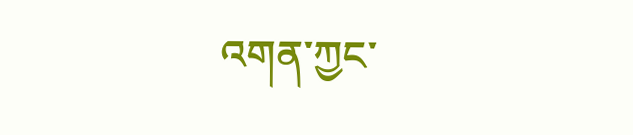འགན་ཀྱང་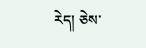རེད། ཅེས་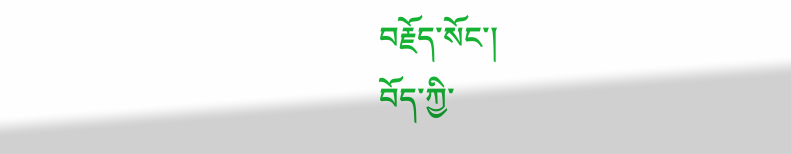བརྗོད་སོང་།
བོད་ཀྱི་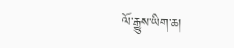ལོ་རྒྱུས་ཡིག་ཆ།